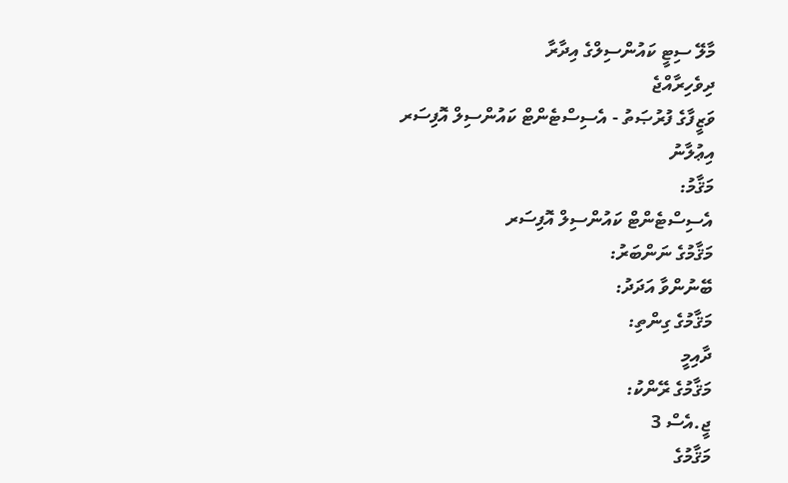މާލޭ ސިޓީ ކައުންސިލްގެ އިދާރާ
ދިވެހިރާއްޖެ
ވަޒީފާގެ ފުރުޞަތު - އެސިސްޓެންޓް ކައުންސިލް އޮފިސަރ
އިޢުލާނު
މަޤާމު:
އެސިސްޓެންޓް ކައުންސިލް އޮފިސަރ
މަޤާމުގެ ނަންބަރު:
ބޭނުންވާ އަދަދު:
މަޤާމުގެ ގިންތި:
ދާއިމީ
މަޤާމުގެ ރޭންކު:
ޖީ.އެސް 3
މަޤާމުގެ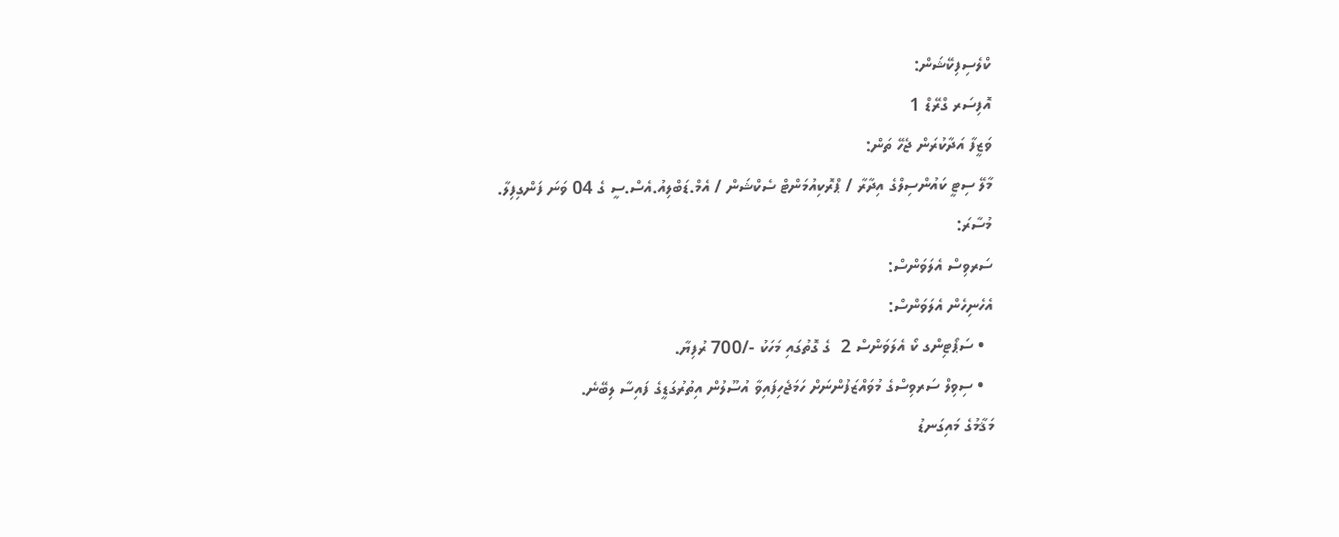ކްލެސިފިކޭޝަން:
އޮފިސަރ ގްރޭޑް 1
ވަޒީފާ އަދާކުރަން ޖެހޭ ތަން:
މާލޭ ސިޓީ ކައުންސިލްގެ އިދާރާ / ޕްރޮކިއުމަންޓް ސެކްޝަން / އެމް.ޑަބްލިއު.އެސް.ސީ ގެ 04 ވަނަ ފަންގިފިލާ.
މުސާރަ:
ސަރވިސް އެލަވަންސް:
އެހެނިހެން އެލަވަންސް:
  • ސަޕޯޓިންގ ކޯ އެލަވަންސް 2  ގެ ގޮތުގައި މަހަކު -/700 ރުފިޔާ.
  • ސިވިލް ސަރވިސްގެ މުވައްޒަފުންނަށް ހަމަޖެހިފައިވާ އުސޫލުން އިތުރުގަޑީގެ ފައިސާ ލިބޭނެ.
މަޤާމުގެ މައިގަނޑު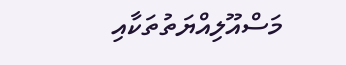މަސްއޫލިއްޔަތުތަކާއި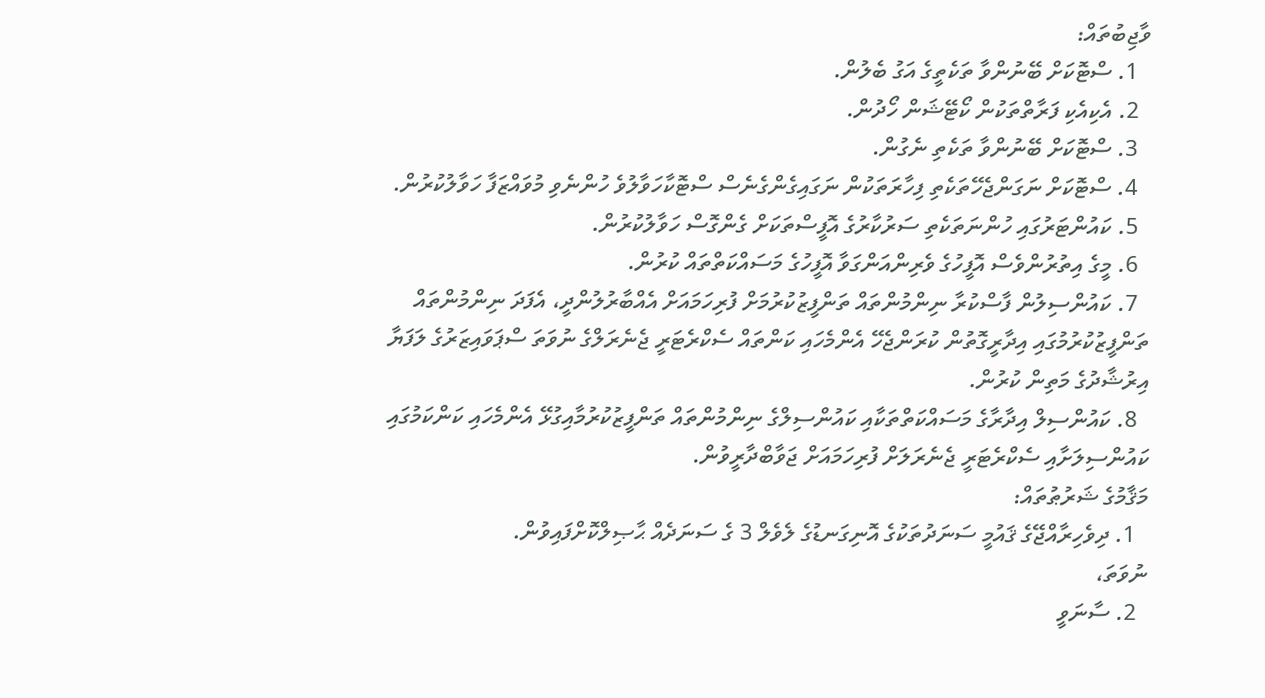ވާޖިބުތައް:
  1. ސްޓޮކަށް ބޭނުންވާ ތަކެތީގެ އަގު ބެލުން.
  2. އެކިއެކި ފަރާތްތަކުން ކޯޓޭޝަން ހޯދުން.
  3. ސްޓޮކަށް ބޭނުންވާ ތަކެތި ނެގުން.
  4. ސްޓޮކަށް ނަގަންޖެހޭތަކެތި ފިހާރަތަކުން ނަގައިގެންގެނެސް ސްޓޮކާހަވާލުވެ ހުންނެވި މުވައްޒަފާ ހަވާލުކުރުން.
  5. ކައުންޓަރުގައި ހުންނަތަކެތި ސަރުކާރުގެ އޮފީސްތަކަށް ގެންގޮސް ހަވާލުކުރުން.
  6. މީގެ އިތުރުންވެސް އޮފީހުގެ ވެރިންއަންގަވާ އޮފީހުގެ މަސައްކަތްތައް ކުރުން.
  7. ކައުންސިލުން ފާސްކުރާ ނިންމުންތައް ތަންފީޒުކުރުމަށް ފުރިހަމައަށް އެއްބާރުލުންދީ، އެފަދަ ނިންމުންތައް ތަންފީޒުކުރުމުގައި އިދާރީގޮތުން ކުރަންޖެހޭ އެންމެހައި ކަންތައް ސެކްރެޓަރީ ޖެނެރަލްގެ ނުވަތަ ސްޕަވައިޒަރުގެ ލަފަޔާ އިރުޝާދުގެ މަތިން ކުރުން.
  8. ކައުންސިލް އިދާރާގެ މަސައްކަތްތަކާއި ކައުންސިލްގެ ނިންމުންތައް ތަންފީޒުކުރުމާއިގުޅޭ އެންމެހައި ކަންކަމުގައި ކައުންސިލަށާއި ސެކްރެޓަރީ ޖެނެރަލަށް ފުރިހަމައަށް ޖަވާބްދާރީވުން.
މަޤާމުގެ ޝަރުޠުތައް:
  1. ދިވެހިރާއްޖޭގެ ޤައުމީ ސަނަދުތަކުގެ އޮނިގަނޑުގެ ލެވެލް 3 ގެ ސަނަދެއް ޙާޞިލްކޮށްފައިވުން.
ނުވަތަ،
  2. ސާނަވީ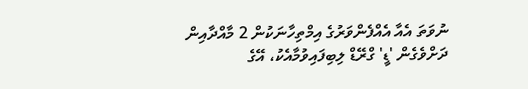ނުވަތަ އެއާ އެއްފެންވަރުގެ އިމްތިހާނަކުން 2 މާއްދާއިން ދަށްވެގެން 'ޑީ' ގްރޭޑް ލިބިފައިވުމާއެކު، އޭގެ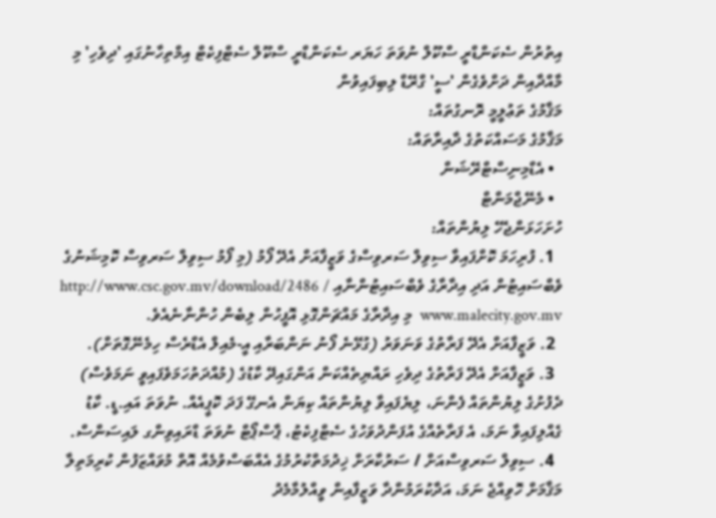އިތުރުން ސެކަންޑްރީ ސްކޫލް ނުވަތަ ހަޔަރ ސެކަންޑްރީ ސްކޫލް ސެޓްފިކެޓް އިމްތިހާނުގައި 'ދިވެހި' މި މާއްދާއިން ދަށްވެގެން 'ސީ' ގްރޭޑް ލިބިފައިވުން
މަޤާމުގެ ތަޢުލީމީ ރޮނގުތައް:
މަޤާމުގެ މަސައްކަތުގެ ދާއިރާތައް:
  • އެޑްމިނިސްޓްރޭޝަން
  • މެނޭޖްމަންޓް
ހުށަހަޅަންޖެހޭ ލިޔުންތައް:
  1. ފުރިހަމަ ކޮށްފައިވާ ސިވިލް ސަރވިސްގެ ވަޒީފާއަށް އެދޭ ފޯމު (މި ފޯމު ސިވިލް ސަރވިސް ކޮމިޝަނުގެ ވެބްސައިޓުން އަދި އިދާރާގެ ވެބްސައިޓުންނާއި http://www.csc.gov.mv/download/2486 / www.malecity.gov.mv  މި އިދާރާގެ މައްޗަންގޮޅި އޮފީހުން ލިބެން ހުންނާނެއެވެ.
  2. ވަޒީފާއަށް އެދޭ ފަރާތުގެ ވަނަވަރު (ގުޅޭނެ ފޯނު ނަންބަރާއި އީ-މެއިލް އެޑްރެސް ހިމެނޭގޮތަށް).
  3. ވަޒީފާއަށް އެދޭ ފަރާތުގެ ދިވެހި ރައްޔިތެއްކަން އަންގައިދޭ ކާޑުގެ (މުއްދަތުހަމަވެފައިވީ ނަމަވެސް) ދެފުށުގެ ލިޔުންތައް ފެންނަ، ލިޔެފައިވާ ލިޔުންތައް ކިޔަން އެނގޭ ފަދަ ކޮޕީއެއް. ނުވަތަ އައި.ޑީ. ކާޑު ގެއްލިފައިވާ ނަމަ، އެ ފަރާތެއްގެ އުފަންދުވަހުގެ ސެޓްފިކެޓު، ޕާސްޕޯޓް ނުވަތަ ޑްރައިވިންގ ލައިސަންސް.
  4. ސިވިލް ސަރވިސްއަށް / ސަރުކާރަށް ޚިދުމަތްކުރުމުގެ އެއްބަސްވުމެއް އޮތް މުވައްޒަފުން ކުރިމަތިލާ މަޤާމަށް ހޮވިއްޖެ ނަމަ، އަދާކުރަމުންދާ ވަޒީފާއިން ވީއްލުމާމެދު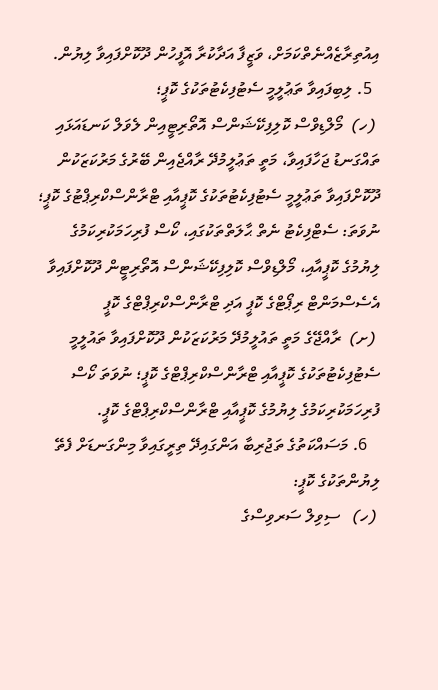އިއުތިރާޒެއްނެތްކަމަށް، ވަޒީފާ އަދާކުރާ އޮފީހުން ދޫކޮށްފައިވާ ލިޔުން.
  5. ލިބިފައިވާ ތަޢުލީމީ ސެޓުފިކެޓުތަކުގެ ކޮޕީ؛
 (ހ)  މޯލްޑިވްސް ކޮލިފިކޭޝަންސް އޮތޯރިޓީއިން ލެވަލް ކަނޑައަޅައި ތައްގަނޑު ޖަހާފައިވާ، މަތީ ތަޢުލީމުދޭ ރާއްޖެއިން ބޭރުގެ މަރުކަޒަކުން ދޫކޮށްފައިވާ ތަޢުލީމީ ސެޓުފިކެޓުތަކުގެ ކޮޕީއާއި ޓްރާންސްކްރިޕްޓުގެ ކޮޕީ؛ ނުވަތަ: ސެޓްފިކެޓު ނެތް ޙާލަތްތަކުގައި، ކޯސް ފުރިހަމަކުރިކަމުގެ ލިޔުމުގެ ކޮޕީއާއި، މޯލްޑިވްސް ކޮލިފިކޭޝަންސް އޮތޯރިޓީން ދޫކޮށްފައިވާ އެސެސްމަންޓް ރިޕޯޓްގެ ކޮޕީ އަދި ޓްރާންސްކްރިޕްޓްގެ ކޮޕީ
 (ށ)  ރާއްޖޭގެ މަތީ ތައުލީމުދޭ މަރުކަޒަކުން ދޫކޮށްފައިވާ ތައުލީމީ ސެޓުފިކެޓުތަކުގެ ކޮޕީއާއި ޓްރާންސްކްރިޕްޓްގެ ކޮޕީ؛ ނުވަތަ ކޯސް ފުރިހަމަކުރިކަމުގެ ލިޔުމުގެ ކޮޕީއާއި ޓްރާންސްކްރިޕްޓްގެ ކޮޕީ.
   6. މަސައްކަތުގެ ތަޖުރިބާ އަންގައިދޭ ތިރީގައިވާ މިންގަނޑަށް ފެތޭ ލިޔުންތަކުގެ ކޮޕީ:
 (ހ)   ސިވިލް ސަރވިސްގެ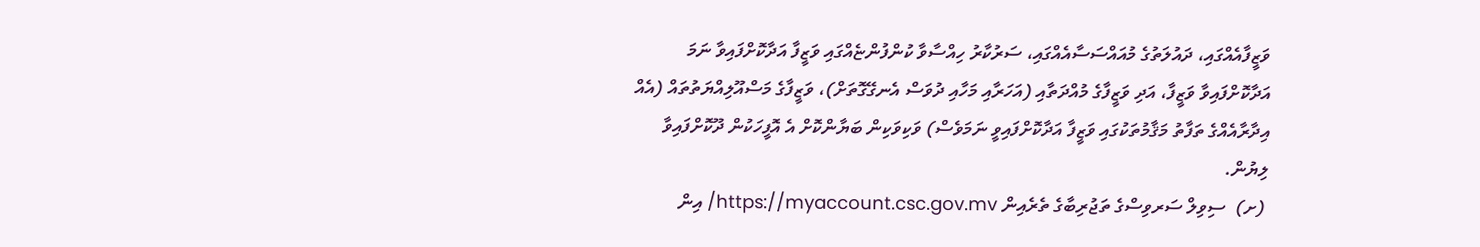ވަޒީފާއެއްގައި، ދައުލަތުގެ މުއައްސަސާއެއްގައި، ސަރުކާރު ހިއްސާވާ ކުންފުންޏެއްގައި ވަޒީފާ އަދާކޮށްފައިވާ ނަމަ އަދާކޮށްފައިވާ ވަޒީފާ، އަދި ވަޒީފާގެ މުއްދަތާއި (އަހަރާއި މަހާއި ދުވަސް އެނގޭގޮތަށް)، ވަޒީފާގެ މަސްއޫލިއްޔަތުތައް (އެއް އިދާރާއެއްގެ ތަފާތު މަޤާމުތަކުގައި ވަޒީފާ އަދާކޮށްފައިވީ ނަމަވެސް) ވަކިވަކިން ބަޔާންކޮށް އެ އޮފީހަކުން ދޫކޮށްފައިވާ ލިޔުން.
 (ށ)  ސިވިލް ސަރވިސްގެ ތަޖުރިބާގެ ތެރެއިން https://myaccount.csc.gov.mv/ އިން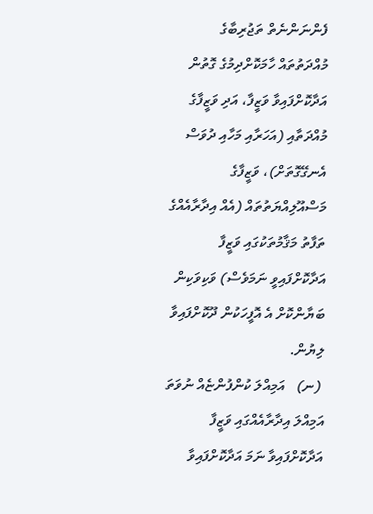ފެންނަންނެތް ތަޖުރިބާގެ މުއްދަތުތައް ހާމަކޮށްދިމުގެ ގޮތުން އަދާކޮށްފައިވާ ވަޒީފާ، އަދި ވަޒީފާގެ މުއްދަތާއި (އަހަރާއި މަހާއި ދުވަސް އެނގޭގޮތަށް)، ވަޒީފާގެ މަސްއޫލިއްޔަތުތައް (އެއް އިދާރާއެއްގެ ތަފާތު މަޤާމުތަކުގައި ވަޒީފާ އަދާކޮށްފައިވީ ނަމަވެސް) ވަކިވަކިން ބަޔާންކޮށް އެ އޮފީހަކުން ދޫކޮށްފައިވާ ލިޔުން.
 (ނ)   އަމިއްލަ ކުންފުންޏެއް ނުވަތަ އަމިއްލަ އިދާރާއެއްގައި ވަޒީފާ އަދާކޮށްފައިވާ ނަމަ އަދާކޮށްފައިވާ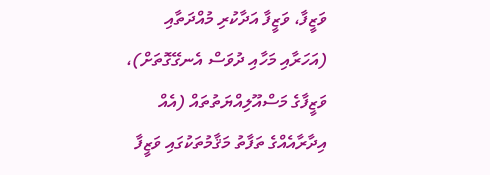ވަޒީފާ، ވަޒީފާ އަދާކުރި މުއްދަތާއި (އަހަރާއި މަހާއި ދުވަސް އެނގޭގޮތަށް)، ވަޒީފާގެ މަސްއޫލިއްޔަތުތައް (އެއް އިދާރާއެއްގެ ތަފާތު މަޤާމުތަކުގައި ވަޒީފާ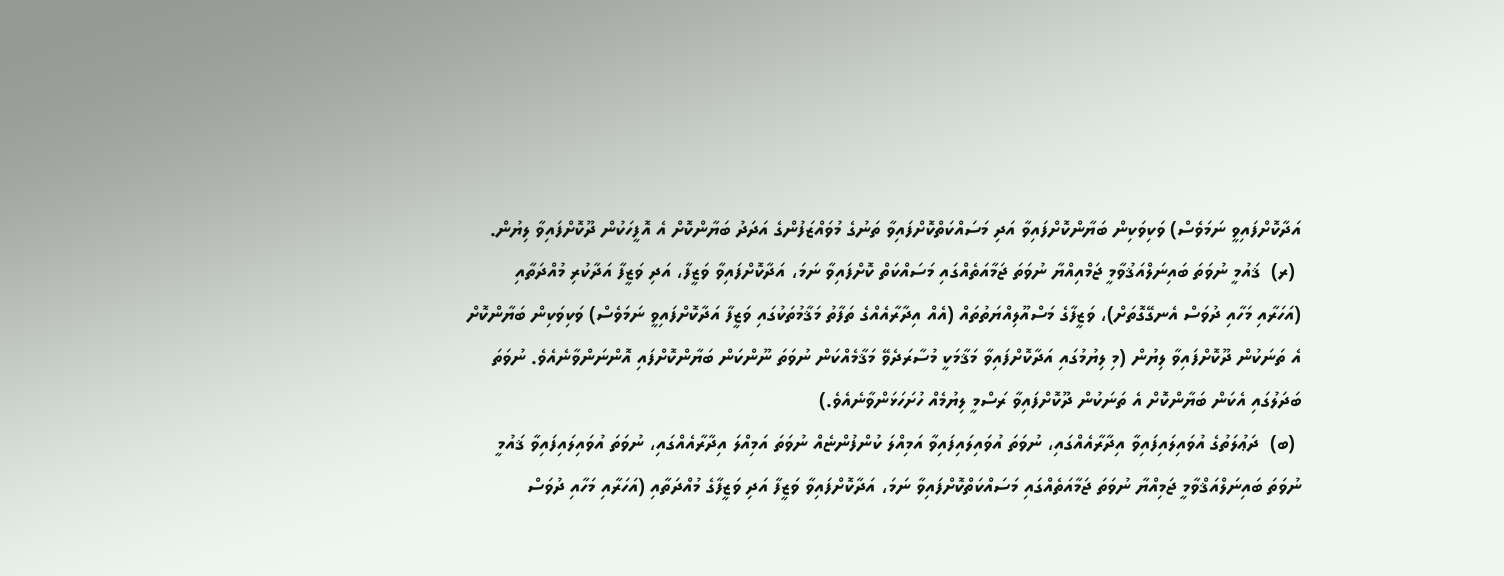އަދާކޮށްފައިވީ ނަމަވެސް) ވަކިވަކިން ބަޔާންކޮށްފައިވާ އަދި މަސައްކަތްކޮށްފައިވާ ތަނުގެ މުވައްޒަފުންގެ އަދަދު ބަޔާންކޮށް އެ އޮފީހަކުން ދޫކޮށްފައިވާ ލިޔުން.
 (ރ)  ޤައުމީ ނުވަތަ ބައިނަލްއަޤުވާމީ ޖަމްއިއްޔާ ނުވަތަ ޖަމާއަތެއްގައި މަސައްކަތް ކޮށްފައިވާ ނަމަ، އަދާކޮށްފައިވާ ވަޒީފާ، އަދި ވަޒީފާ އަދާކުރި މުއްދަތާއި (އަހަރާއި މަހާއި ދުވަސް އެނގޭގޮތަށް)، ވަޒީފާގެ މަސްއޫލިއްޔަތުތައް (އެއް އިދާރާއެއްގެ ތަފާތު މަޤާމުތަކުގައި ވަޒީފާ އަދާކޮށްފައިވީ ނަމަވެސް) ވަކިވަކިން ބަޔާންކޮށް އެ ތަނަކުން ދޫކޮށްފައިވާ ލިޔުން (މި ލިޔުމުގައި އަދާކޮށްފައިވާ މަޤާމަކީ މުސާރަދެވޭ މަޤާމެއްކަން ނުވަތަ ނޫންކަން ބަޔާންކޮށްފައި އޮންނަންވާނެއެވެ. ނުވަތަ ބަދަލުގައި އެކަން ބަޔާންކޮށް އެ ތަނަކުން ދޫކޮށްފައިވާ ރަސްމީ ލިޔުމެއް ހުށަހަޅަންވާނެއެވެ.)
 (ބ)  ދަޢުލަތުގެ އުވައިލައިފައިވާ އިދާރާއެއްގައި، ނުވަތަ އުވައިލައިފައިވާ އަމިއްލަ ކުންފުންޏެއް ނުވަތަ އަމިއްލަ އިދާރާއެއްގައި، ނުވަތަ އުވައިލައިފައިވާ ޤައުމީ ނުވަތަ ބައިނަލްއަޤްވާމީ ޖަމިއްޔާ ނުވަތަ ޖަމާއަތެއްގައި މަސައްކަތްކޮށްފައިވާ ނަމަ، އަދާކޮށްފައިވާ ވަޒީފާ އަދި ވަޒީފާގެ މުއްދަތާއި (އަހަރާއި މަހާއި ދުވަސް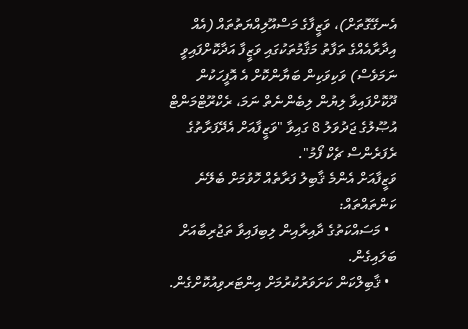އެނގޭގޮތަށް)، ވަޒީފާގެ މަސްއޫލިއްޔަތުތައް (އެއް އިދާރާއެއްގެ ތަފާތު މަޤާމުތަކުގައި ވަޒީފާ އަދާކޮށްފައިވީ ނަމަވެސް) ވަކިވަކިން ބަޔާންކޮށް އެ އޮފީހަކުން ދޫކޮށްފައިވާ ލިޔުން ލިބެންނެތް ނަމަ، ރެކްރޫޓްމަންޓް އުޞޫލުގެ ޖަދުވަލު 8 ގައިވާ "ވަޒީފާއަށް އެދޭފަރާތުގެ ރެފަރެންސް ޗެކް ފޯމު".
ވަޒީފާއަށް އެންމެ ޤާބިލު ފަރާތެއް ހޮވުމަށް ބެލޭނެ ކަންތައްތައް:
  • މަސައްކަތުގެ ދާއިރާއިން ލިބިފައިވާ ތަޖުރިބާއަށް ބަލައިގެން.
  • ޤާބިލްކަން ކަށަވަރުކުރުމަށް އިންޓަރވިއުކޮށްގެން.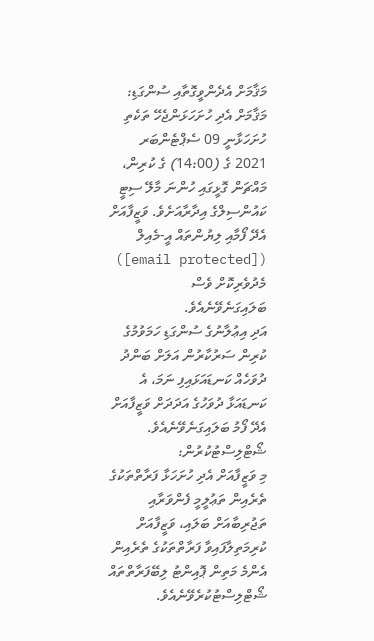މަޤާމަށް އެދެންވީގޮތާއި ސުންގަޑި:
މަޤާމަށް އެދި ހުށަހަޅަންޖެހޭ ތަކެތި ހުށަހަޅާނީ 09 ސެޕްޓެންބަރ 2021 ގެ (14:00) ގެ ކުރިން، މައްޗަން ގޮޅީގައި ހުންނަ މާލޭ ސިޓީ ކައުންސިލްގެ އިދާރާއަށެވެ. ވަޒީފާއަށް އެދޭ ފޯމާއި ލިޔުންތައް އީ-މެއިލް ([email protected]) މެދުވެރިކޮށް ވެސް ބަލައިގަނެވޭނެއެވެ.
އަދި އިޢުލާނުގެ ސުންގަޑި ހަމަވުމުގެ ކުރިން ސަރުކާރުން އަލަށް ބަންދު ދުވަހެއް ކަނޑައަޅައިފި ނަމަ، އެ ކަނޑައަޅާ ދުވަހުގެ އަދަދަށް ވަޒީފާއަށް އެދޭ ފޯމު ބަލައިގަނެވޭނެއެވެ.
ޝޯޓްލިސްޓުކުރުން:
މި ވަޒީފާއަށް އެދި ހުށަހަޅާ ފަރާތްތަކުގެ ތެރެއިން ތަޢުލީމީ ފެންވަރާއި ތަޖުރިބާއަށް ބަލައި، ވަޒީފާއަށް ކުރިމަތިލާފައިވާ ފަރާތްތަކުގެ ތެރެއިން އެންމެ މަތިން ޕޮއިންޓު ލިބޭފަރާތްތައް ޝޯޓްލިސްޓުކުރެވޭނެއެވެ.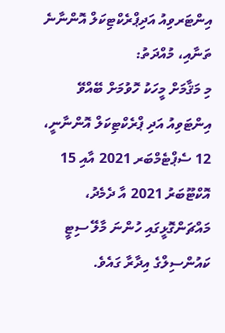އިންޓަރވިއު އަދިޕްރެކްޓިކަލް އޮންނާނެ ތަނާއި، މުއްދަތު:
މި މަޤާމަށް މީހަކު ހޮވުމަށް ބޭއްވޭ އިންޓަވިއު އަދި ޕްރެކްޓިކަލް އޮންނާނީ، 12 ސެޕްޓެމްބަރ 2021 އާއި 15 އޮކްޓޫބަރު 2021 އާ ދެމެދު، މައްޗަންގޮޅީގައި ހުންނަ މާލޭ ސިޓީ ކައުންސިލްގެ އިދާރާ ގައެވެ.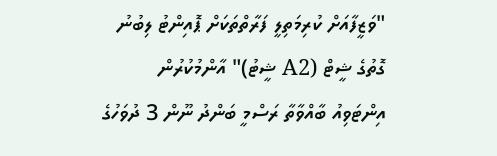"ވަޒީފާއަށް ކުރިމަތިލީ ފަރާތްތަކަށް ޕޮއިންޓު ލިބުނު ގޮތުގެ ޝީޓް (A2 ޝީޓު)" އާންމުކުރުން
އިންޓަވިއު ބާއްވާތާ ރަސްމީ ބަންދު ނޫން 3 ދުވަހުގެ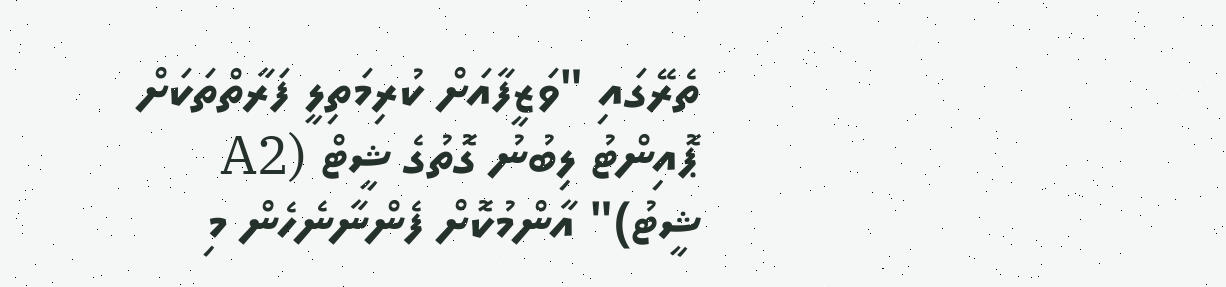ތެރޭގައި "ވަޒީފާއަށް ކުރިމަތިލީ ފަރާތްތަކަށް ޕޮއިންޓު ލިބުނު ގޮތުގެ ޝީޓް (A2 ޝީޓު)" އާންމުކޮށް ފެންނާނެހެން މި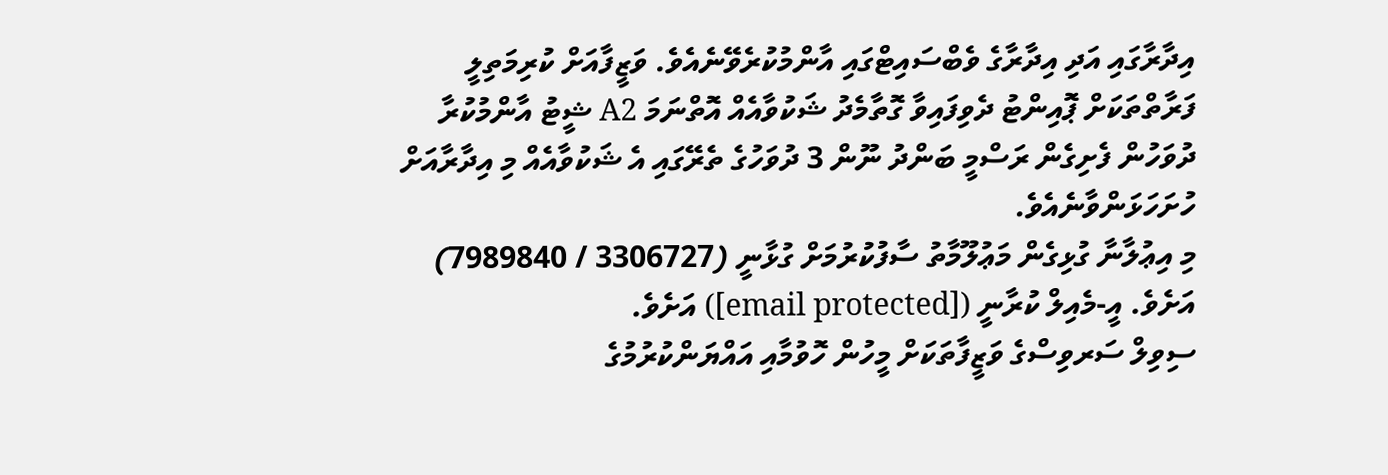އިދާރާގައި އަދި އިދާރާގެ ވެބްސައިޓްގައި އާންމުކުރެވޭނެއެވެ. ވަޒީފާއަށް ކުރިމަތިލީ ފަރާތްތަކަށް ޕޮއިންޓު ދެވިފައިވާ ގޮތާމެދު ޝަކުވާއެއް އޮތްނަމަ A2 ޝީޓު އާންމުކުރާ ދުވަހުން ފެށިގެން ރަސްމީ ބަންދު ނޫން 3 ދުވަހުގެ ތެރޭގައި އެ ޝަކުވާއެއް މި އިދާރާއަށް ހުށަހަޅަންވާނެއެވެ.
މި އިޢުލާނާ ގުޅިގެން މަޢުލޫމާތު ސާފުކުރުމަށް ގުޅާނީ (3306727 / 7989840) އަށެވެ. އީ-މެއިލް ކުރާނީ ([email protected]) އަށެވެ.
ސިވިލް ސަރވިސްގެ ވަޒީފާތަކަށް މީހުން ހޮވުމާއި އައްޔަންކުރުމުގެ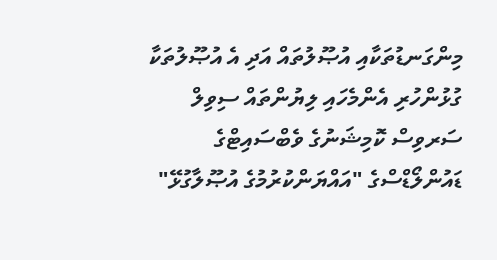މިންގަނޑުތަކާއި އުޞޫލުތައް އަދި އެ އުޞޫލުތަކާ ގުޅުންހުރި އެންމެހައި ލިޔުންތައް ސިވިލް ސަރވިސް ކޮމިޝަނުގެ ވެބްސައިޓްގެ ޑައުންލޯޑްސްގެ "އައްޔަންކުރުމުގެ އުޞޫލާގުޅޭ"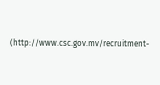(http://www.csc.gov.mv/recruitment-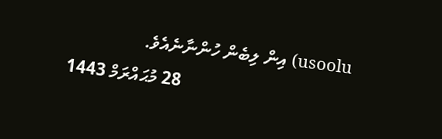usoolu) އިން ލިބެން ހުންނާނެއެވެ.
                                      28 މުޙައްރަމް 1443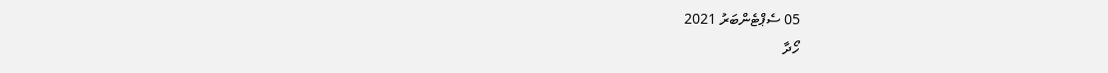05 ސެޕްޓެންބަރު 2021
ހޯދާ